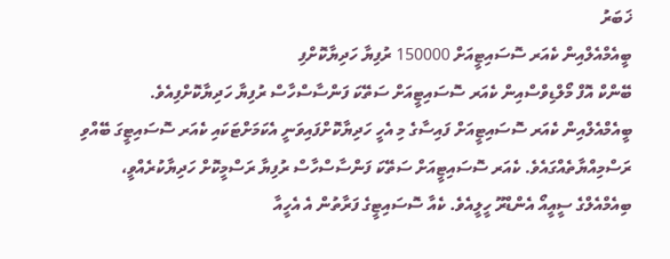ޚަބަރު
ބީއެމްއެލްއިން ކެއަރ ސޮސައިޓީއަށް 150000 ރުފިޔާ ހަދިޔާކޮށްފި
ބޭންކް އޮފް މޯލްޑިވްސްއިން ކެއަރ ސޮސައިޓީއަށް ސަތޭކަ ފަންސާސްހާސް ރުފިޔާ ހަދިޔާކޮށްފިއެވެ.
ބީއެމްއެލްއިން ކެއަރ ސޮސައިޓީއަށް ފައިސާގެ މި އެހީ ހަދިޔާކޮށްފައިވަނީ އެކަމަށްޓަކައި ކެއަރ ސޮސައިޓީގަ ބޭއްވި ރަސްމިއްޔާތެއްގައެވެ. ކެއަރ ސޮސައިޓީއަށް ސަތޭކަ ފަންސާސްހާސް ރުފިޔާ ރަސްމީކޮށް ހަދިޔާކުރެއްވީ، ބިއެމްއެލްގެ ސީއީއޯ އެންޑްރޫ ހީލީއެވެ. ކެއާ ސޮސައިޓީގެ ފަރާތުން އެ އެހީއާ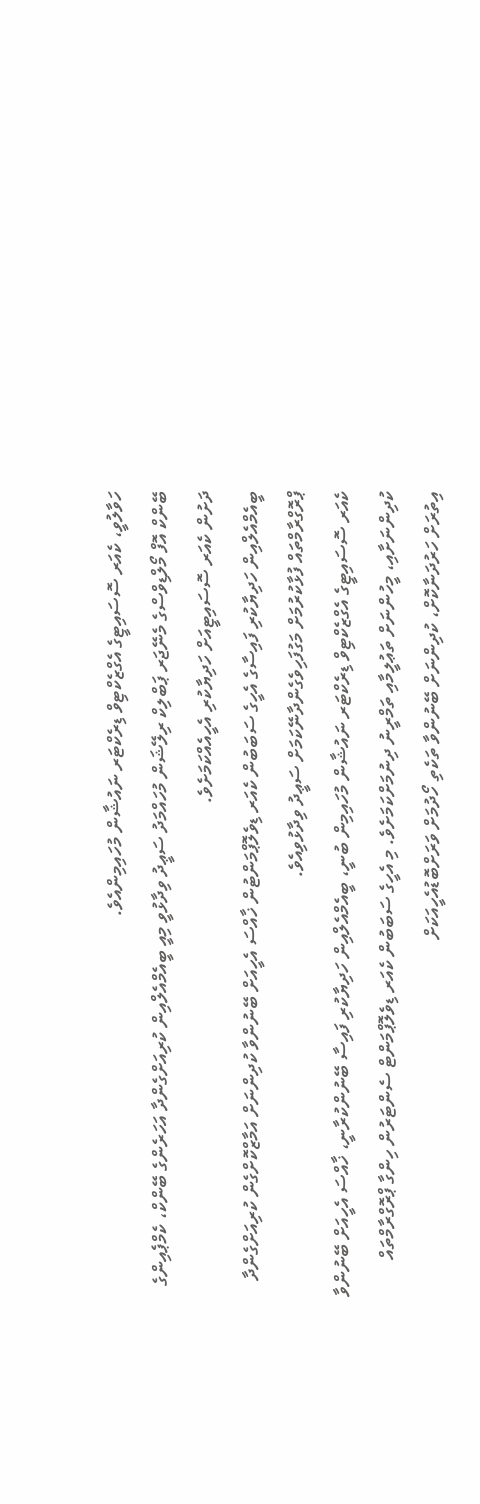ހަވާލުވީ، ކެއަރ ސޮސައިޓީގެ އެގްޒެކްޓިވް ޑިރެކްޓަރ ނައުޝާން މުހައިމިންއެވެ.
ބޭންކް އޮފް މޯލްޑިވްސްގެ މެނޭޖަރ ޕަބްލިކް ރިލޭޝަން މުހައްމަދު ސަޢީދު ވިދާޅުވީ މިއީ ބީއެމްއެލްއިން ކުރިއަށްގެންދާ އަހަރެންގެ ބޭންކް، ކެމްޕެއިންގެ ދަށުން ކެއަރ ސޮސައިޓީއަށް ހަދިޔާކުރި އެހީއެއްކަމަށެވެ.
ބީއެމްއެލްއިން ހަދިޔާކުރި ފައިސާގެ އެހީގެ ސަބަބުން ކެއަރ ޑިވެލޮޕްމަންޓުން ޚާއްސަ އެހީއަށް ބޭނުންވާ ކުދިންނަށް އަމާޒްކޮށްގެން ކުރިއަށްގެންދާ ޕްރޮގްރާމްތައް ފުޅާކުރުމަށް މަގުފަހިވެގެންދާނޭކަމަށް ސަޢީދު ވިދާޅުވިއެވެ.
ކެއަރ ސޮސައިޓީގެ އެގްޒެކްޓިވް ޑިރެކްޓަރ ނައުޝާން މުހައިމިން ބުނީ، ބީއެމްއެލްއިން ހަދިޔާކުރި ފައިސާ ބޭނުންކުރާނީ، ޚާއްސަ އެހީއަށް ބޭނުންވާ ކުދިންނަށާއި، މީހުންނަށް ތަޢުލީމާއި ތަމްރީނު ދިނުމަށްކަމަށެވެ. މި އެހީގެ ސަބަބުން ކެއަރ ޑިވެލޮޕްމަންޓް ސެންޓަރުން ހިންގާ ޕްރޮގްރާމްތައް އިތުރަށް ހަރުދަނާކޮށް، ކުދިންނަށް ބޭނުންވާ ތަކެތި ހޯދުމަށް ވަރަށްބޮޑުއެހީއަކަށް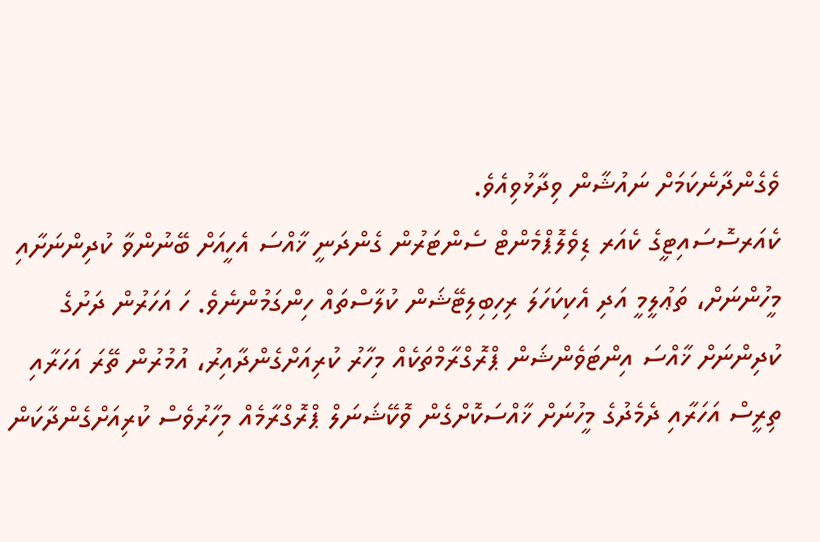ވެގެންދާނެކަމަށް ނައުޝާން ވިދާޅުވިއެވެ.
ކެއަރސޮސައިޓީގެ ކެއަރ ޑިވެލޮޕްމެންޓް ސެންޓަރުން ގެންދަނީ ޚާއްސަ އެހީއަށް ބޭނުންވާ ކުދިންނަށާއި މީހުންނަށް، ތަޢުލީމީ އަދި އެކިކަހަލަ ރިހިބިލިޓޭޝަން ކުލާސްތައް ހިންގަމުންނެވެ. ހަ އަހަރުން ދަށުގެ ކުދިންނަށް ޚާއްސަ އިންޓަވެންޝަން ޕްރޮގްރާމްތަކެއް މިހާރު ކުރިއަށްގެންދާއިރު، އުމުރުން ތޭރަ އަހަރާއި ތިރީސް އަހަރާއި ދެމެދުގެ މީހުނަށް ޚާއްސަކޮށްގެން ވޮކޭޝަނަލް ޕްރޮގްރާމެއް މިހާރުވެސް ކުރިއަށްގެންދާކަން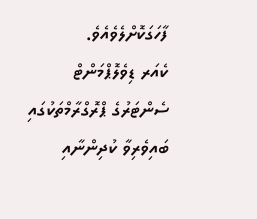ފާހަގަކޮށްލެވެއެވެ.
ކެއަރ ޑިވެލޮޕްމަންޓް ސެންޓަރުގެ ޕްރޮގްރާމްތަކުގައި ބައިވެރިވާ ކުދިންނާއި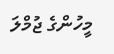މީހުންގެ ޖުމްލަ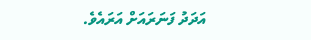އަދަދު ފަނަރައަށް އަރައެވެ.